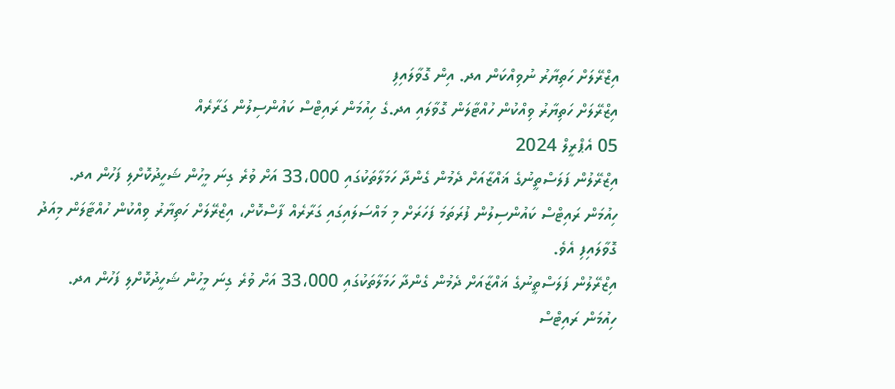އިޒްރޭލަށް ހަތިޔާރު ނުވިއްކަން އދ. އިން ގޮވާލައިފި
އިޒްރޭލަށް ހަތިޔާރު ވިއްކުން ހުއްޓާލަން ގޮވާލައި އދ.ގެ ހިއުމަން ރައިޓްސް ކައުންސިލުން ގަރާރެއް
05 އެޕްރީލް 2024
އިޒްރޭލުން ފަލަސްތީނުގެ ޣައްޒާއަށް ދެމުން ގެންދާ ހަމަލާތަކުގައި 33،000 އަށް ވުރެ ގިނަ މީހުން ޝަހީދުކޮށްލި ފަހުން އދ. ހިއުމަން ރައިޓްސް ކައުންސިލުން ފުރަތަމަ ފަހަރަށް މި މައްސަލައިގައި ގަރާރެއް ފާސްކޮށް، އިޒްރޭލަށް ހަތިޔާރު ވިއްކުން ހުއްޓާލަން މިއަދު ގޮވާލައިފި އެވެ.
އިޒްރޭލުން ފަލަސްތީނުގެ ޣައްޒާއަށް ދެމުން ގެންދާ ހަމަލާތަކުގައި 33،000 އަށް ވުރެ ގިނަ މީހުން ޝަހީދުކޮށްލި ފަހުން އދ. ހިއުމަން ރައިޓްސް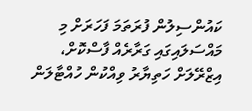ކައުންސިލުން ފުރަތަމަ ފަހަރަށް މި މައްސަލައިގައި ގަރާރެއް ފާސްކޮށް، އިޒްރޭލަށް ހަތިޔާރު ވިއްކުން ހުއްޓާލަން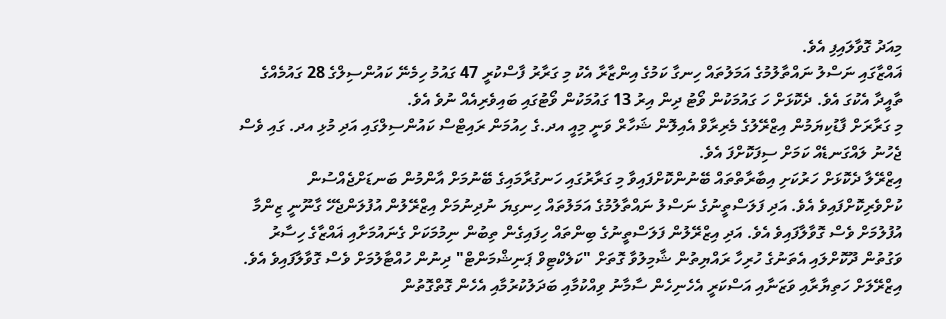މިއަދު ގޮވާލައިފި އެވެ.
ޣައްޒާގައި ނަސްލު ނައްތާލުމުގެ އަމަލުތައް ހިނގާ ކަމުގެ އިންޒާރާ އެކު މި ގަރާރު ފާސްކުރީ 47 ގައުމު ހިމެނޭ ކައުންސިލްގެ 28 ގައުމެއްގެ ތާއީދާ އެކުގަ އެވެ. ދެކޮޅަށް ހަ ގައުމަކުން ވޯޓު ދިން އިރު 13 ގައުމަކުން ވޯޓުގައި ބައިވެރިއެއް ނުވެ އެވެ.
މި ގަރާރަށް ފާޑުކިޔަމުން އިޒްރޭލުގެ މެރިރާވް އެއިލޮން ޝަހާރް ވަނީ މިއީ އދ.ގެ ހިއުމަން ރައިޓްސް ކައުންސިލްގައި އަދި މުޅި އދ. ގައި ވެސް ޖެހުނު ލައްގަނޑެއް ކަމަށް ސިފަކޮށްފަ އެވެ.
އިޒްރޭލާ ދެކޮޅަށް ހަރުކަށި އިބާރާތްތައް ބޭނުންކޮށްފައިވާ މި ގަރާރުގައި ހަނގުރާމައިގެ ބޭނުމަށް އާންމުން ބަނޑަށްޖެއްސުން ކުށްވެރިކޮށްފައިވެ އެވެ. އަދި ފަލަސްތީނުގެ ނަސްލު ނައްތާލުމުގެ އަމަލުތައް ހިނގިޔަ ނުދިނުމަށް އިޒްރޭލުން އުފުލަންޖެހޭ ގާނޫނީ ޒިންމާ އުފުލުމަށް ވެސް ގޮވާލާފައިވެ އެވެ. އަދި އިޒްރޭލުން ފަލަސްތީނުގެ ބިންތައް ހިފައިގެން ތިބުން ނިމުމަކަށް ގެނައުމަށާއި ޣައްޒާގެ ހިސާރު ވަގުތުން ދޫކޮށްލައި އެތަނުގެ ހުރިހާ ރައްޔިތުން ޝާމިލުވާ ގޮތަށް "ކަލެކްޓިވް ޕަނިޝްމަންޓް" ދިނުން ހުއްޓާލުމަށް ވެސް ގޮވާލާފައިވެ އެވެ.
އިޒްރޭލަށް ހަތިޔާރާއި ވަޒަނާއި އަސްކަރީ އެހެނިހެން ސާމާނު ވިއްކުމާއި ބަދަލުކުރުމާއި އެހެން ގޮތްގޮތުން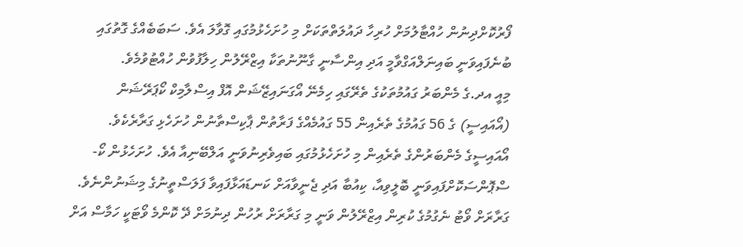ފޯރުކޮށްދިނުން ހުއްޓާލުމަށް ހުރިހާ ދައުލަތްތަކަށް މި ހުށަހެޅުމުގައި ގޮވާލަ އެވެ. ސަބަބެއްގެ ގޮތުގައި ބުނެފައިވަނީ ބައިނަލްއަގްވާމީ އަދި އިންސާނީ ގާނޫނުތަކާ އިޒްރޭލުން ހިލާފުވުން ހުއްޓުވުމެވެ.
މިއީ އދ.ގެ މެންބަރު ގައުމުތަކުގެ ތެރޭގައި ހިމެނޭ އޯގަނައިޒޭޝަން އޮފް އިސްލާމިކް ކޯޕަރޭޝަން (އޯއައިސީ) ގެ 56 ގައުމުގެ ތެރެއިން 55 ގައުމެއްގެ ފަރާތުން ޕާކިސްތާނުން ހުށަހެޅި ގަރާރެކެވެ. އޯއައިސީގެ މެންބަރުންގެ ތެރެއިން މި ހުށަހެޅުމުގައި ބައިވެރިނުވަނީ އަލްބޭނިއާ އެވެ. ހުށަހެޅުން ކޯ-ސްޕޮންސަކޮށްފައިވަނީ ބޮލީވިއާ، ކިއުބާ އަދި ޖެނީވާއަށް ކަނޑައަޅާފައިވާ ފަލަސްތީނުގެ މިޝަނުންނެވެ.
ގަރާރަށް ވޯޓު ނެގުމުގެ ކުރިން އިޒްރޭލުން ވަނީ މި ގަރާރަށް ރުހުން ދިނުމަށް ދޭ ކޮންމެ ވޯޓަކީ ހަމާސް އަށް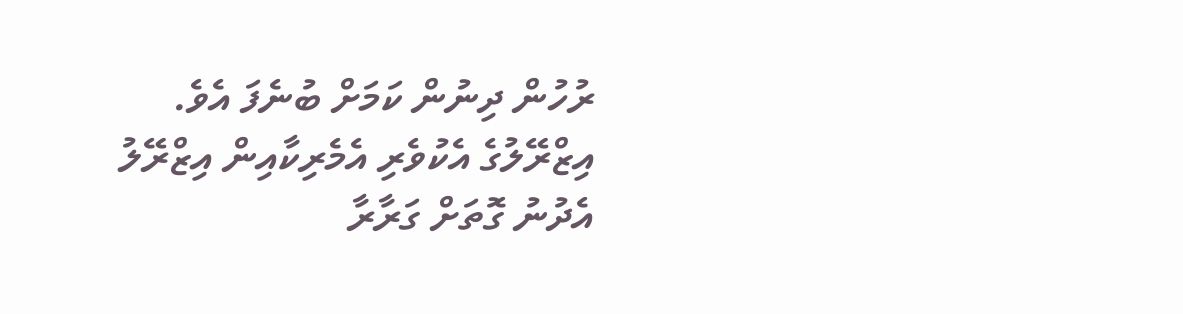ރުހުން ދިނުން ކަމަށް ބުނެފަ އެވެ.
އިޒްރޭލުގެ އެކުވެރި އެމެރިކާއިން އިޒްރޭލު އެދުނު ގޮތަށް ގަރާރާ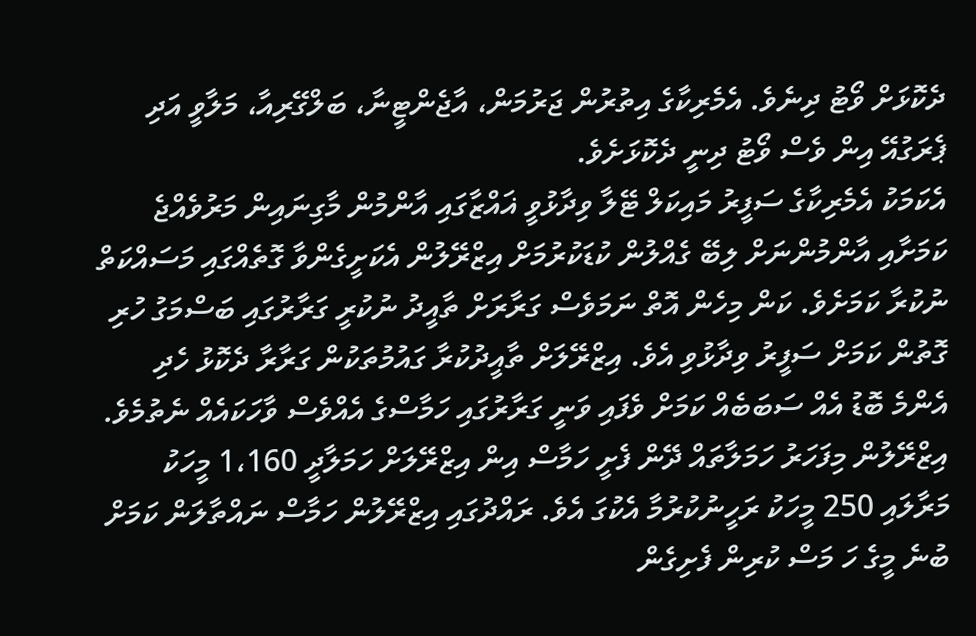ދެކޮޅަށް ވޯޓު ދިނެވެ. އެމެރިކާގެ އިތުރުން ޖަރުމަން، އާޖެންޓީނާ، ބަލްގޭރިއާ، މަލާވީ އަދި ޕެރަގުއޭ އިން ވެސް ވޯޓު ދިނީ ދެކޮޅަށެވެ.
އެކަމަކު އެމެރިކާގެ ސަފީރު މައިކަލް ޓޭލާ ވިދާޅުވީ ޣައްޒާގައި އާންމުން މާގިނައިން މަރުވެއްޖެ ކަމަށާއި އާންމުންނަށް ލިބޭ ގެއްލުން ކުޑަކުރުމަށް އިޒްރޭލުން އެކަށީގެންވާ ގޮތެއްގައި މަސައްކަތް ނުކުރާ ކަމަށެވެ. ކަން މިހެން އޮތް ނަމަވެސް ގަރާރަށް ތާއީދު ނުކުރީ ގަރާރުގައި ބަސްމަގު ހުރި ގޮތުން ކަމަށް ސަފީރު ވިދާޅުވި އެވެ. އިޒްރޭލަށް ތާއީދުކުރާ ގައުމުތަކުން ގަރާރާ ދެކޮޅު ހެދި އެންމެ ބޮޑު އެއް ސަބަބެއް ކަމަށް ވެފައި ވަނީ ގަރާރުގައި ހަމާސްގެ އެއްވެސް ވާހަކައެއް ނެތުމެވެ.
އިޒްރޭލުން މިފަހަރު ހަމަލާތައް ދޭން ފެށީ ހަމާސް އިން އިޒްރޭލަށް ހަމަލާދީ 1،160 މީހަކު މަރާލައި 250 މީހަކު ރަހީނުކުރުމާ އެކުގަ އެވެ. ރައްދުގައި އިޒްރޭލުން ހަމާސް ނައްތާލަން ކަމަށް ބުނެ މީގެ ހަ މަސް ކުރިން ފެށިގެން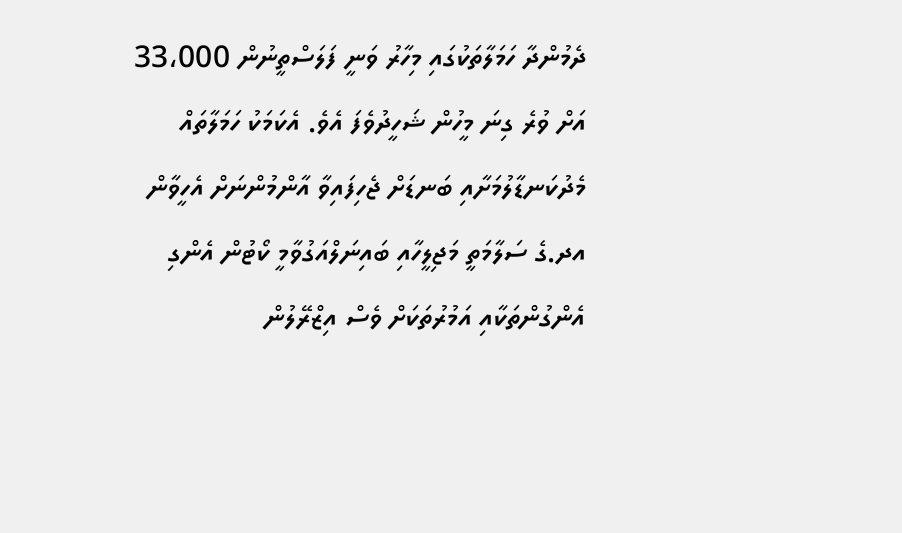ދެމުންދާ ހަމަލާތަކުގައި މިހާރު ވަނީ ފަލަސްތީނުން 33،000 އަށް ވުރެ ގިނަ މީހުން ޝަހީދުވެފަ އެވެ. އެކަމަކު ހަމަލާތައް މެދުކަނޑާލުމަށާއި ބަނޑަށް ޖެހިފައިވާ އާންމުންނަށް އެހީވާން އދ.ގެ ސަލާމަތީ މަޖިލީހާއި ބައިނަލްއަގުވާމީ ކޯޓުން އެންގި އެންގުންތަކާއި އަމުރުތަކަށް ވެސް އިޒްރޭލުން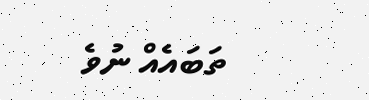ތަބައެއް ނުވެ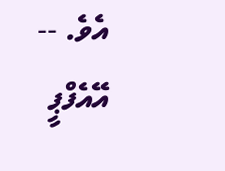އެވެ. -- އޭއެފްޕީ